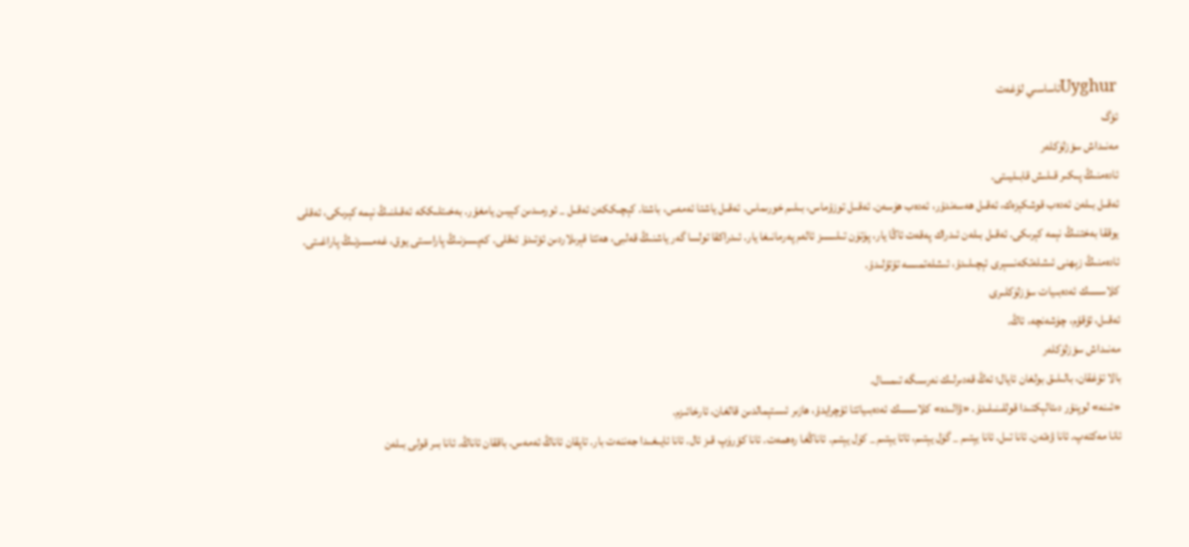Uyghurئاساسىي لۇغەت
ئۆگ
مەنىداش سۆزلۈكلەر
ئادەمنىڭ پىكىر قىلىش قابىليىتى.
ئەقىل بىلەن ئەدەب قوشكېزەك، ئەقىل ھەسەندۇر، ئەدەب ھۈسەن. ئەقىل توزۇماس، بىلىم خورىماس. ئەقىل ياشتا ئەمەس، باشتا. كېچىككەن ئەقىل _ ئورمىدىن كېيىن يامغۇر. بەخىتلىككە ئەقىلنىڭ نېمە كېرىكى، ئەقلى يوققا بەختنىڭ نېمە كېرىكى. ئەقىل بىلەن ئىدراك پەقەت ئاڭا يار، پۈتۈن تىلىسىز ئالەم پەرمانىغا يار. ئىدراكقا تولسا گەر ياشنىڭ قەلبى، ھەتتا قېرىلاردىن ئۆتىدۇ ئەقلى. كەپسىزنىڭ پاراسىتى يوق، غەمسىزنىڭ پاراغىتى. ئادەمنىڭ زېھنى ئىشلەتكەنسېرى ئېچىلىدۇ، ئىشلەتمىسە تۇتۇلىدۇ.
كلاسسىك ئەدەبىيات سۆزلۈكلىرى
ئەقىل، ئۇقۇم، چۈشەنچە، ئاڭ.
مەنىداش سۆزلۈكلەر
بالا تۇغقان، بالىلىق بولغان ئايال؛ ئەڭ قەدىرلىك نەرسىگە تىمسال.
«ئىنە» لوپنۇر دىئالېكتىدا قوللىنىلىدۇ. «ۋالىدە» كلاسسىك ئەدەبىياتتا ئۇچرايدۇ، ھازىر ئىستېمالدىن قالغان، ئارخائىزم.
ئانا مەكتەپ. ئانا ۋەتەن. ئانا تىل. ئانا يېتىم _ گۈل يېتىم، ئاتا يېتىم _ كۈل يېتىم. ئاناڭغا رەھمەت. ئانا كۆرۈپ قىز ئال. ئانا ئايىغىدا جەننەت بار. تاپقان ئاناڭ ئەمەس. باققان ئاناڭ. ئانا بىر قولى بىلەن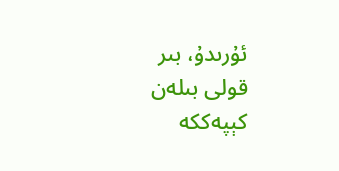ئۇرىدۇ، بىر قولى بىلەن كېپەككە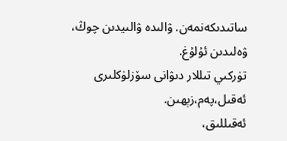ساتىدىكەنمەن. ۋالىدە ۋالىيدىن چوڭ، ۋەلىدىن ئۇلۇغ.
تۈركىي تىللار دىۋانى سۆزلۈكلىرى
ئەقىل،پەم،زېھىن.
ئەقىللىق،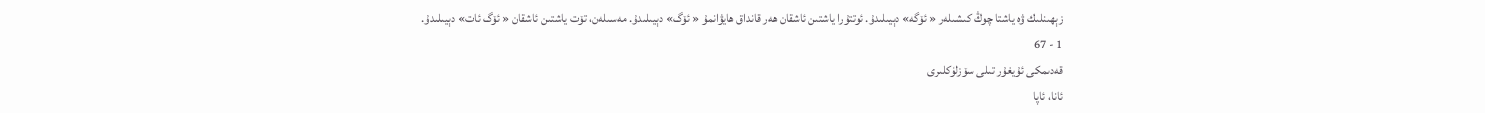زېھىنلىك ۋە ياشتا چوڭ كىشىلەر « ئۆگە» دېيىلىدۇ. ئوتتۇرا ياشتىن ئاشقان ھەر قانداق ھايۋانمۇ « ئۆگ» دېيىلىدۇ. مەسىلەن، تۆت ياشتىن ئاشقان « ئۆگ ئات» دېيىلىدۇ.
1 - 67
قەدىمكى ئۇيغۇر تىلى سۆزلۈكلىرى
ئانا، ئاپا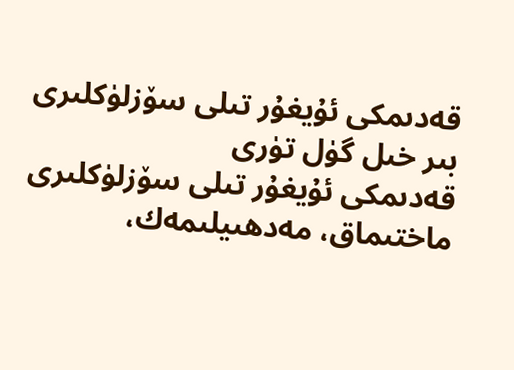قەدىمكى ئۇيغۇر تىلى سۆزلۈكلىرى
بىر خىل گۈل تۈرى
قەدىمكى ئۇيغۇر تىلى سۆزلۈكلىرى
ماختىماق، مەدھىيلىمەك،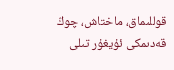قوللىماق، ماختاش، چوڭ
قەدىمكى ئۇيغۇر تىلى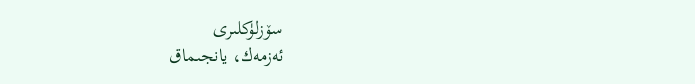سۆزلۈكلىرى
ئەزمەك، يانجىماق